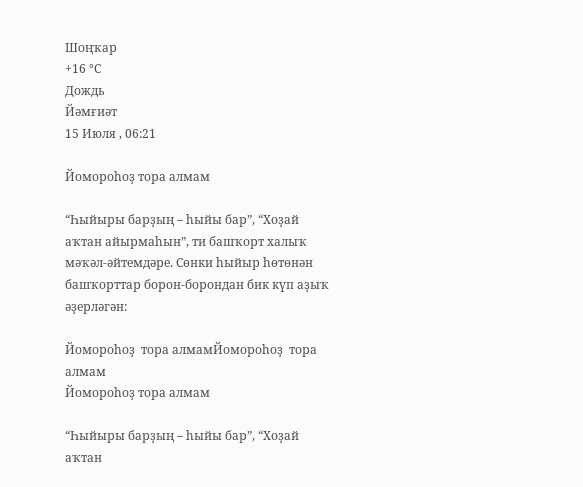Шоңҡар
+16 °С
Дождь
Йәмғиәт
15 Июля , 06:21

Йомороһоҙ тора алмам

“Һыйыры барҙың – һыйы бар”, “Хоҙай аҡтан айырмаһын”, ти башҡорт халыҡ мәҡәл-әйтемдәре. Сөнки һыйыр һөтөнән башҡорттар борон-борондан бик күп аҙыҡ әҙерләгән:

Йомороһоҙ  тора алмамЙомороһоҙ  тора алмам
Йомороһоҙ тора алмам

“Һыйыры барҙың – һыйы бар”, “Хоҙай аҡтан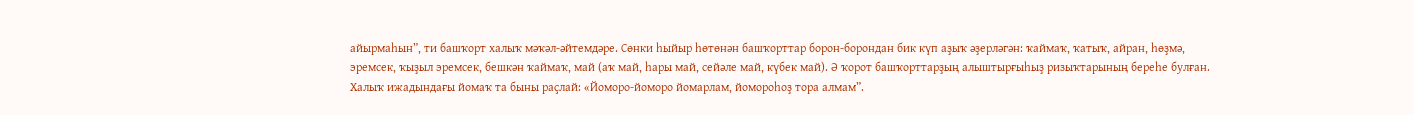айырмаһын”, ти башҡорт халыҡ мәҡәл-әйтемдәре. Сөнки һыйыр һөтөнән башҡорттар борон-борондан бик күп аҙыҡ әҙерләгән: ҡаймаҡ, ҡатыҡ, айран, һөҙмә, эремсек, ҡыҙыл эремсек, бешкән ҡаймаҡ, май (аҡ май, һары май, сейәле май, күбек май). Ә ҡорот башҡорттарҙың алыштырғыһыҙ ризыҡтарының береһе булған. Халыҡ ижадындағы йомаҡ та быны раҫлай: «Йоморо-йоморо йомарлам, йомороһоҙ тора алмам”.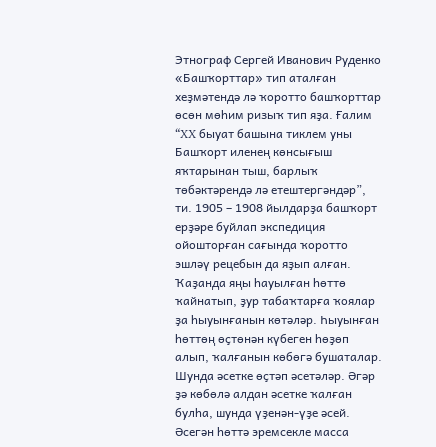Этнограф Сергей Иванович Руденко «Башҡорттар» тип аталған хеҙмәтендә лә ҡоротто башҡорттар өсөн мөһим ризыҡ тип яҙа. Ғалим “XX быуат башына тиклем уны Башҡорт иленең көнсығыш яҡтарынан тыш, барлыҡ төбәктәрендә лә етештергәндәр”, ти. 1905 – 1908 йылдарҙа башҡорт ерҙәре буйлап экспедиция ойошторған сағында ҡоротто эшләү рецебын да яҙып алған.
Ҡаҙанда яңы һауылған һөттө ҡайнатып, ҙур табаҡтарға ҡоялар ҙа һыуынғанын көтәләр. Һыуынған һөттөң өҫтөнән күбеген һөҙөп алып, ҡалғанын көбөгә бушаталар. Шунда әсетке өҫтәп әсетәләр. Әгәр ҙә көбөлә алдан әсетке ҡалған булһа, шунда үҙенән-үҙе әсей. Әсегән һөттә эремсекле масса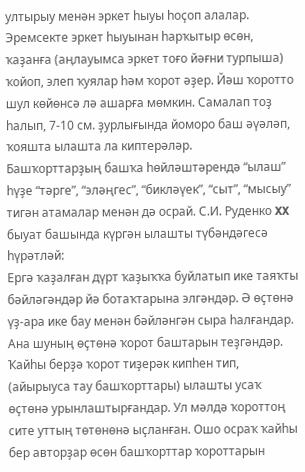ултырыу менән эркет һыуы һоҫоп алалар. Эремсекте эркет һыуынан һарҡытыр өсөн, ҡаҙанға (аңлауымса эркет тоғо йәғни турпыша) ҡойоп, элеп ҡуялар һәм ҡорот әҙер. Йәш ҡоротто шул көйөнсә лә ашарға мөмкин. Самалап тоҙ һалып, 7-10 см. ҙурлығында йоморо баш әүәләп, ҡояшта ылашта ла киптерәләр.
Башҡорттарҙың башҡа һөйләштәрендә “ылаш” һүҙе “тәрге”, “эләңгес”, “бикләүек”, “сыт”, “мысыу” тигән атамалар менән дә осрай. С.И. Руденко XX быуат башында күргән ылашты түбәндәгесә һүрәтләй:
Ергә ҡаҙалған дүрт ҡаҙыҡҡа буйлатып ике таяҡты бәйләгәндәр йә ботаҡтарына элгәндәр. Ә өҫтөнә үҙ-ара ике бау менән бәйләнгән сыра һалғандар. Ана шуның өҫтөнә ҡорот баштарын теҙгәндәр. Ҡайһы берҙә ҡорот тиҙерәк кипһен тип, (айырыуса тау башҡорттары) ылашты усаҡ өҫтөнә урынлаштырғандар. Ул мәлдә ҡороттоң сите уттың төтөнөнә ыҫланған. Ошо осраҡ ҡайһы бер авторҙар өсөн башҡорттар ҡороттарын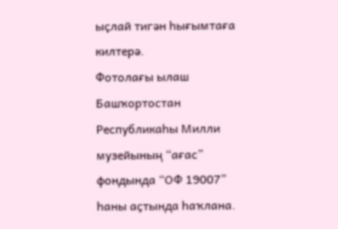ыҫлай тигән һығымтаға килтерә.
Фотолағы ылаш Башҡортостан Республикаһы Милли музейының “ағас” фондында “ОФ 19007” һаны аҫтында һаҡлана.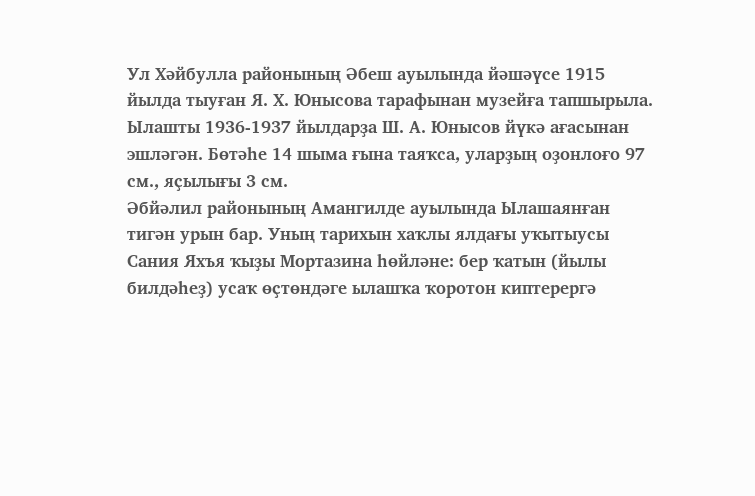Ул Хәйбулла районының Әбеш ауылында йәшәүсе 1915 йылда тыуған Я. Х. Юнысова тарафынан музейға тапшырыла. Ылашты 1936-1937 йылдарҙа Ш. А. Юнысов йүкә ағасынан эшләгән. Бөтәһе 14 шыма ғына таяҡса, уларҙың оҙонлоғо 97 см., яҫылығы 3 см.
Әбйәлил районының Амангилде ауылында Ылашаянған тигән урын бар. Уның тарихын хаҡлы ялдағы уҡытыусы Сания Яхъя ҡыҙы Мортазина һөйләне: бер ҡатын (йылы билдәһеҙ) усаҡ өҫтөндәге ылашҡа ҡоротон киптерергә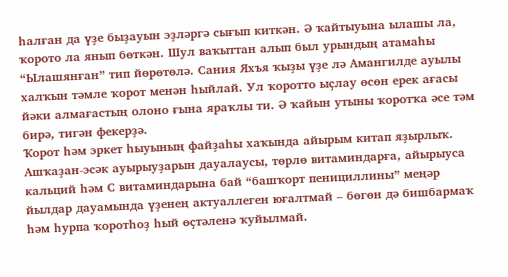һалған да үҙе быҙауын эҙләргә сығып киткән. Ә ҡайтыуына ылашы ла, ҡорото ла янып бөткән. Шул ваҡыттан алып был урындың атамаһы “Ылашянған” тип йөрөтөлә. Сания Яхъя ҡыҙы үҙе лә Амангилде ауылы халҡын тәмле ҡорот менән һыйлай. Ул ҡоротто ыҫлау өсөн ерек ағасы йәки алмағастың олоно ғына яраҡлы ти. Ә ҡайын утыны ҡоротҡа әсе тәм бирә, тигән фекерҙә.
Ҡорот һәм эркет һыуының файҙаһы хаҡында айырым китап яҙырлыҡ. Ашҡаҙан-эсәк ауырыуҙарын дауалаусы, төрлө витаминдарға, айырыуса кальций һәм С витаминдарына бай “башҡорт пенициллины” меңәр йылдар дауамында үҙенең актуаллеген юғалтмай – бөгөн дә бишбармаҡ һәм һурпа ҡоротһоҙ һый өҫтәленә ҡуйылмай.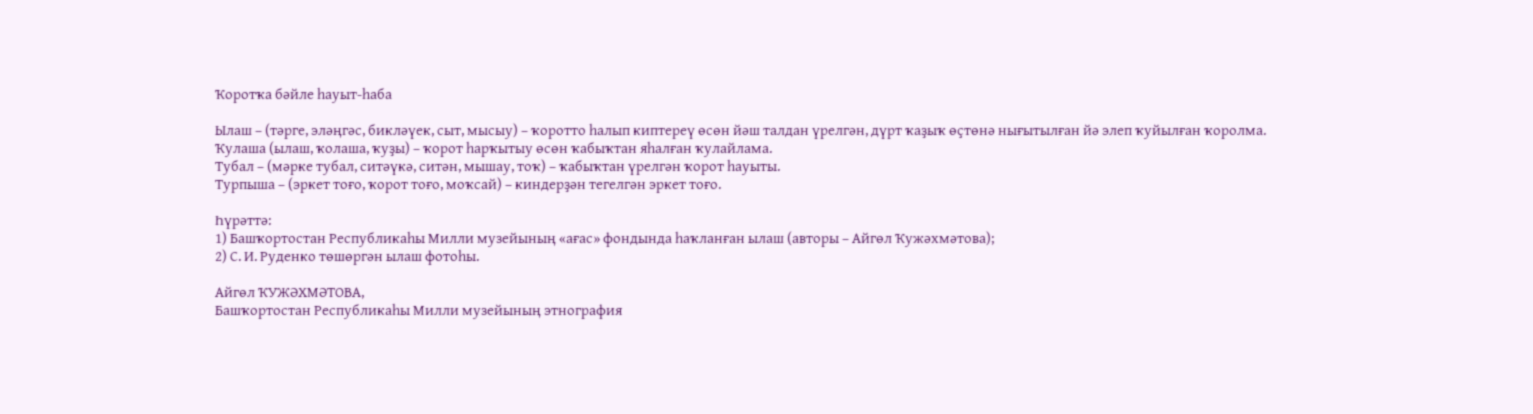Ҡоротҡа бәйле һауыт-һаба

Ылаш – (тәрге, эләңгәс, бикләүек, сыт, мысыу) – ҡоротто һалып киптереү өсөн йәш талдан үрелгән, дүрт ҡаҙыҡ өҫтөнә нығытылған йә элеп ҡуйылған ҡоролма.
Ҡулаша (ылаш, ҡолаша, ҡуҙы) – ҡорот һарҡытыу өсөн ҡабыҡтан яһалған ҡулайлама.
Тубал – (мәрке тубал, ситәүкә, ситән, мышау, тоҡ) – ҡабыҡтан үрелгән ҡорот һауыты.
Турпыша – (эркет тоғо, ҡорот тоғо, моҡсай) – киндерҙән тегелгән эркет тоғо.

Һүрәттә:
1) Башҡортостан Республикаһы Милли музейының «ағас» фондында һаҡланған ылаш (авторы – Айгөл Ҡужәхмәтова);
2) С. И. Руденко төшөргән ылаш фотоһы.

Айгөл ҠУЖӘХМӘТОВА,
Башҡортостан Республикаһы Милли музейының этнография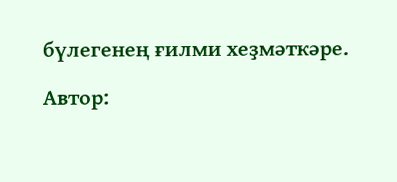бүлегенең ғилми хеҙмәткәре.

Автор: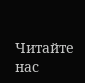Читайте нас